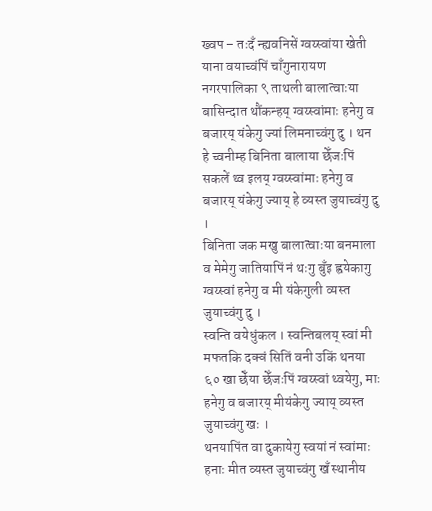ख्वप – तःदँ न्ह्यवनिसें ग्वय्स्वांया खेती याना वयाच्वंपिं चाँगुनारायण नगरपालिका ९ ताथली बालात्वाःया बासिन्दात थौंकन्हय् ग्वय्स्वांमाः हनेगु व बजारय् यंकेगु ज्यां लिमनाच्वंगु दु । थन हे च्वनीम्ह बिनिता बालाया छेँजःपिं सकलें थ्व इलय् ग्वय्स्वांमाः हनेगु व बजारय् यंकेगु ज्याय् हे व्यस्त जुयाच्वंगु दु ।
बिनिता जक मखु बालात्वाःया बनमाला व मेमेगु जातियापिं नं थःगु बुँइ ह्वयेकागु ग्वय्स्वां हनेगु व मी यंकेगुली व्यस्त जुयाच्वंगु दु ।
स्वन्ति वयेधुंकल । स्वन्तिबलय् स्वां मी मफतकि दक्वं सितिं वनी उकिं थनया ६० खा छेँया छेँजःपिं ग्वय्स्वां थ्वयेगु, माः हनेगु व बजारय् मीयंकेगु ज्याय् व्यस्त जुयाच्वंगु खः ।
थनयापिंत वा दुकायेगु स्वयां नं स्वांमाः हनाः मीत व्यस्त जुयाच्वंगु खँ स्थानीय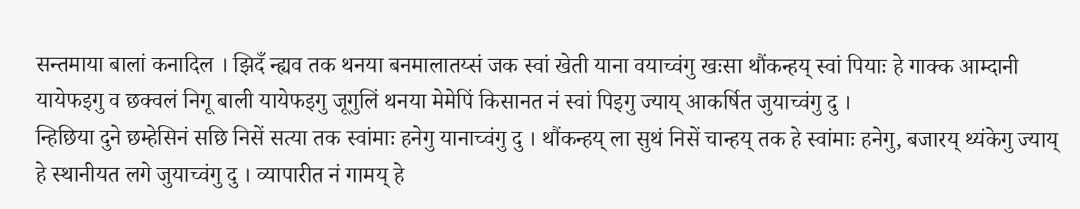सन्तमाया बालां कनादिल । झिदँ न्ह्यव तक थनया बनमालातय्सं जक स्वां खेती याना वयाच्वंगु खःसा थौंकन्हय् स्वां पियाः हे गाक्क आम्दानी यायेफइगु व छक्वलं निगू बाली यायेफइगु जूगुलिं थनया मेमेपिं किसानत नं स्वां पिइगु ज्याय् आकर्षित जुयाच्वंगु दु ।
न्हिछिया दुने छम्हेसिनं सछि निसें सत्या तक स्वांमाः हनेगु यानाच्वंगु दु । थौंकन्हय् ला सुथं निसें चान्हय् तक हे स्वांमाः हनेगु, बजारय् थ्यंकेगु ज्याय् हे स्थानीयत लगे जुयाच्वंगु दु । व्यापारीत नं गामय् हे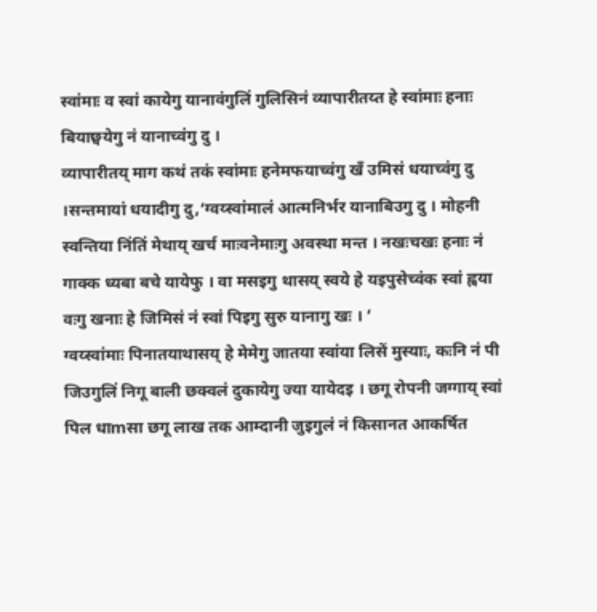स्वांमाः व स्वां कायेगु यानावंगुलिं गुलिसिनं व्यापारीतय्त हे स्वांमाः हनाः बियाछ्वयेगु नं यानाच्वंगु दु ।
व्यापारीतय् माग कथं तकं स्वांमाः हनेमफयाच्वंगु खँ उमिसं धयाच्वंगु दु ।सन्तमायां धयादीगु दु,‘ग्वय्स्वांमालं आत्मनिर्भर यानाबिउगु दु । मोहनी स्वन्तिया निंतिं मेथाय् खर्च माःवनेमाःगु अवस्था मन्त । नखःचखः हनाः नं गाक्क ध्यबा बचे यायेफु । वा मसइगु थासय् स्वये हे यइपुसेच्वंक स्वां ह्वया वःगु खनाः हे जिमिसं नं स्वां पिइगु सुरु यानागु खः । ’
ग्वय्स्वांमाः पिनातयाथासय् हे मेमेगु जातया स्वांया लिसें मुस्याः, कःनि नं पी जिउगुलिं निगू बाली छक्वलं दुकायेगु ज्या यायेदइ । छगू रोपनी जग्गाय् स्वां पिल धाmसा छगू लाख तक आम्दानी जुइगुलं नं किसानत आकर्षित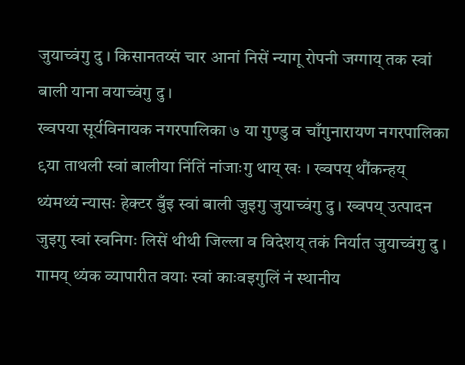जुयाच्वंगु दु । किसानतय्सं चार आनां निसें न्यागू रोपनी जग्गाय् तक स्वां बाली याना वयाच्वंगु दु ।
ख्वपया सूर्यविनायक नगरपालिका ७ या गुण्डु व चाँगुनारायण नगरपालिका ९या ताथली स्वां बालीया निंतिं नांजाःगु थाय् खः । ख्वपय् थौंकन्हय् थ्यंमथ्यं न्यासः हेक्टर बुँइ स्वां बाली जुइगु जुयाच्वंगु दु । ख्वपय् उत्पादन जुइगु स्वां स्वनिगः लिसें थीथी जिल्ला व विदेशय् तकं निर्यात जुयाच्वंगु दु ।
गामय् थ्यंक व्यापारीत वयाः स्वां काःवइगुलिं नं स्थानीय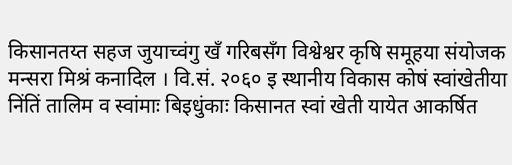किसानतय्त सहज जुयाच्वंगु खँ गरिबसँग विश्वेश्वर कृषि समूहया संयोजक मन्सरा मिश्रं कनादिल । वि.सं. २०६० इ स्थानीय विकास कोषं स्वांखेतीया निंतिं तालिम व स्वांमाः बिइधुंकाः किसानत स्वां खेती यायेत आकर्षित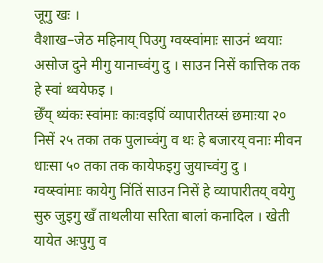जूगु खः ।
वैशाख–जेठ महिनाय् पिउगु ग्वय्स्वांमाः साउनं थ्वयाः असोज दुने मीगु यानाच्वंगु दु । साउन निसें कात्तिक तक हे स्वां थ्वयेफइ ।
छेँय् थ्यंकः स्वांमाः काःवइपिं व्यापारीतय्सं छमाःया २० निसें २५ तका तक पुलाच्वंगु व थः हे बजारय् वनाः मीवन धाःसा ५० तका तक कायेफइगु जुयाच्वंगु दु ।
ग्वय्स्वांमाः कायेगु निंतिं साउन निसें हे व्यापारीतय् वयेगु सुरु जुइगु खँ ताथलीया सरिता बालां कनादिल । खेती यायेत अःपुगु व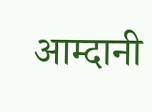आम्दानी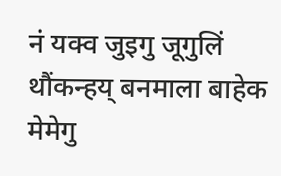नं यक्व जुइगु जूगुलिं थौंकन्हय् बनमाला बाहेक मेमेगु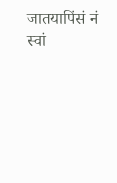जातयापिंसं नं स्वां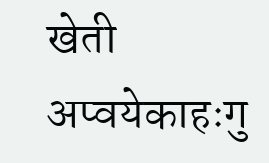खेती अप्वयेकाहःगु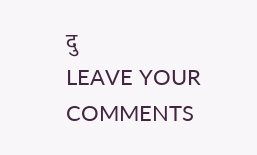दु
LEAVE YOUR COMMENTS